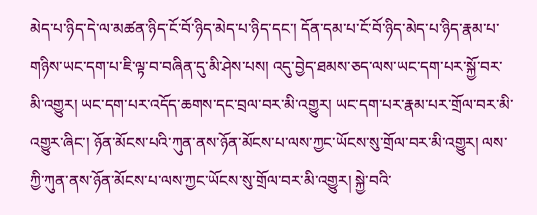མེད་པ་ཉིད་དེ་ལ་མཚན་ཉིད་ངོ་བོ་ཉིད་མེད་པ་ཉིད་དང་། དོན་དམ་པ་ངོ་བོ་ཉིད་མེད་པ་ཉིད་རྣམ་པ་གཉིས་ཡང་དག་པ་ཇི་ལྟ་བ་བཞིན་དུ་མི་ཤེས་པས། འདུ་བྱེད་ཐམས་ཅད་ལས་ཡང་དག་པར་སྐྱོ་བར་མི་འགྱུར། ཡང་དག་པར་འདོད་ཆགས་དང་བྲལ་བར་མི་འགྱུར། ཡང་དག་པར་རྣམ་པར་གྲོལ་བར་མི་འགྱུར་ཞིང་། ཉོན་མོངས་པའི་ཀུན་ནས་ཉོན་མོངས་པ་ལས་ཀྱང་ཡོངས་སུ་གྲོལ་བར་མི་འགྱུར། ལས་ཀྱི་ཀུན་ནས་ཉོན་མོངས་པ་ལས་ཀྱང་ཡོངས་སུ་གྲོལ་བར་མི་འགྱུར། སྐྱེ་བའི་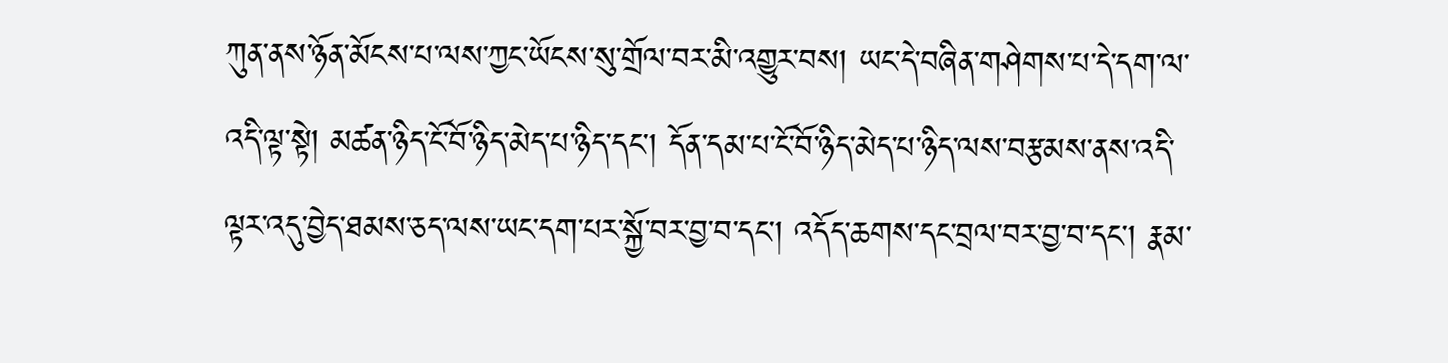ཀུན་ནས་ཉོན་མོངས་པ་ལས་ཀྱང་ཡོངས་སུ་གྲོལ་བར་མི་འགྱུར་བས། ཡང་དེ་བཞིན་གཤེགས་པ་དེ་དག་ལ་འདི་ལྟ་སྟེ། མཚན་ཉིད་ངོ་བོ་ཉིད་མེད་པ་ཉིད་དང་། དོན་དམ་པ་ངོ་བོ་ཉིད་མེད་པ་ཉིད་ལས་བརྩམས་ནས་འདི་ལྟར་འདུ་བྱེད་ཐམས་ཅད་ལས་ཡང་དག་པར་སྐྱོ་བར་བྱ་བ་དང་། འདོད་ཆགས་དང་བྲལ་བར་བྱ་བ་དང་། རྣམ་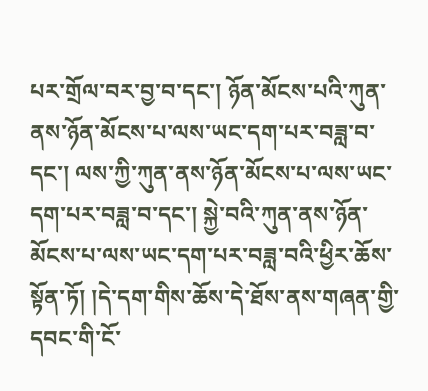པར་གྲོལ་བར་བྱ་བ་དང་། ཉོན་མོངས་པའི་ཀུན་ནས་ཉོན་མོངས་པ་ལས་ཡང་དག་པར་བཟླ་བ་དང་། ལས་ཀྱི་ཀུན་ནས་ཉོན་མོངས་པ་ལས་ཡང་དག་པར་བཟླ་བ་དང་། སྐྱེ་བའི་ཀུན་ནས་ཉོན་མོངས་པ་ལས་ཡང་དག་པར་བཟླ་བའི་ཕྱིར་ཆོས་སྟོན་ཏོ། །དེ་དག་གིས་ཆོས་དེ་ཐོས་ནས་གཞན་གྱི་དབང་གི་ངོ་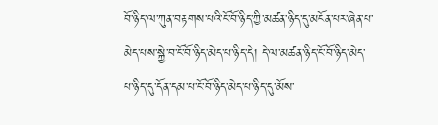བོ་ཉིད་ལ་ཀུན་བརྟགས་པའི་ངོ་བོ་ཉིད་ཀྱི་མཚན་ཉིད་དུ་མངོན་པར་ཞེན་པ་མེད་པས་སྐྱེ་བ་ངོ་བོ་ཉིད་མེད་པ་ཉིད་དེ། དེ་ལ་མཚན་ཉིད་ངོ་བོ་ཉིད་མེད་པ་ཉིད་དུ་དོན་དམ་པ་ངོ་བོ་ཉིད་མེད་པ་ཉིད་དུ་མོས་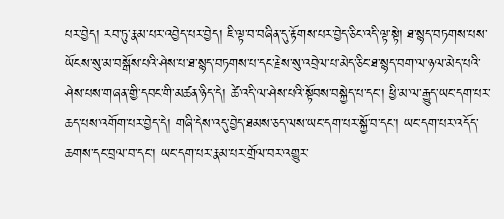པར་བྱེད། རབ་ཏུ་རྣམ་པར་འབྱེད་པར་བྱེད། ཇི་ལྟ་བ་བཞིན་དུ་རྟོགས་པར་བྱེད་ཅིང་འདི་ལྟ་སྟེ། ཐ་སྙད་བཏགས་པས་ཡོངས་སུ་མ་བསྒོས་པའི་ཤེས་པ་ཐ་སྙད་བཏགས་པ་དང་རྗེས་སུ་འབྲེལ་པ་མེད་ཅིང་ཐ་སྙད་བག་ལ་ཉལ་མེད་པའི་ཤེས་པས་གཞན་གྱི་དབང་གི་མཚན་ཉིད་དེ། ཚེ་འདི་ལ་ཤེས་པའི་སྟོབས་བསྐྱེད་པ་དང་། ཕྱི་མ་ལ་རྒྱུད་ཡང་དག་པར་ཆད་པས་འགོག་པར་བྱེད་དེ། གཞི་དེས་འདུ་བྱེད་ཐམས་ཅད་ལས་ཡང་དག་པར་སྐྱོ་བ་དང་། ཡང་དག་པར་འདོད་ཆགས་དང་བྲལ་བ་དང་། ཡང་དག་པར་རྣམ་པར་གྲོལ་བར་འགྱུར་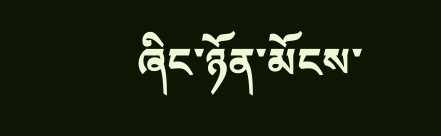ཞིང་ཉོན་མོངས་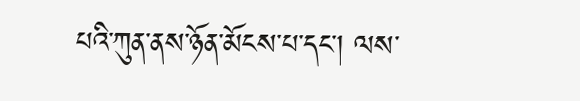པའི་ཀུན་ནས་ཉོན་མོངས་པ་དང་། ལས་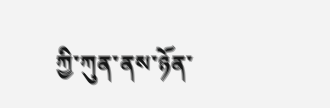ཀྱི་ཀུན་ནས་ཉོན་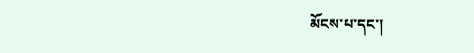མོངས་པ་དང་།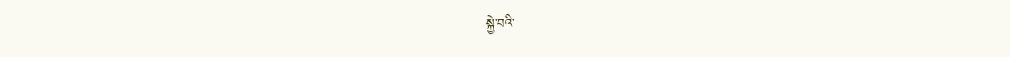སྐྱེ་བའི་